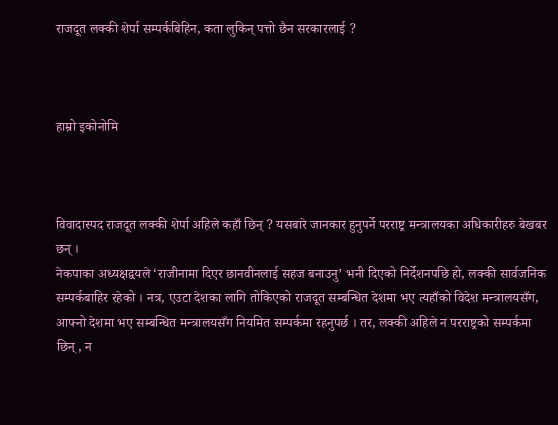राजदूत लक्की शेर्पा सम्पर्कबिहिन, कता लुकिन् पत्तो छैन सरकारलाई ?



हाम्रो इकोनोमि



विवादास्पद राजदूत लक्की शेर्पा अहिले कहाँ छिन् ? यसबारे जानकार हुनुपर्ने परराष्ट्र मन्त्रालयका अधिकारीहरु बेखबर छन् ।
नेकपाका अध्यक्षद्वयले ‘राजीनामा दिएर छानवीनलाई सहज बनाउनु’ भनी दिएको निर्देशनपछि हो, लक्की सार्वजनिक सम्पर्कबाहिर रहेको । नत्र, एउटा देशका लागि तोकिएको राजदूत सम्बन्धित देशमा भए त्यहाँको विदेश मन्त्रालयसँग, आफ्नो देशमा भए सम्बन्धित मन्त्रालयसँग नियमित सम्पर्कमा रहनुपर्छ । तर, लक्की अहिले न परराष्ट्रको सम्पर्कमा छिन्, न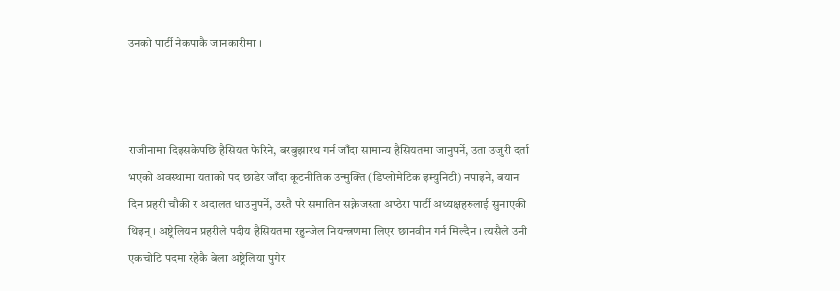उनको पार्टी नेकपाकै जानकारीमा ।



राजीनामा दिइसकेपछि हैसियत फेरिने, बरबुझारथ गर्न जाँदा सामान्य हैसियतमा जानुपर्ने, उता उजुरी दर्ता भएको अवस्थामा यताको पद छाडेर जाँदा कूटनीतिक उन्मुक्ति (डिप्लोमेटिक इम्युनिटी) नपाइने, बयान दिन प्रहरी चौकी र अदालत धाउनुपर्ने, उस्तै परे समातिन सक्नेजस्ता अप्ठेरा पार्टी अध्यक्षहरुलाई सुनाएकी थिइन् । अष्ट्रेलियन प्रहरीले पदीय हैसियतमा रहुन्जेल नियन्त्रणमा लिएर छानवीन गर्न मिल्दैन । त्यसैले उनी एकचोटि पदमा रहेकै बेला अष्ट्रेलिया पुगेर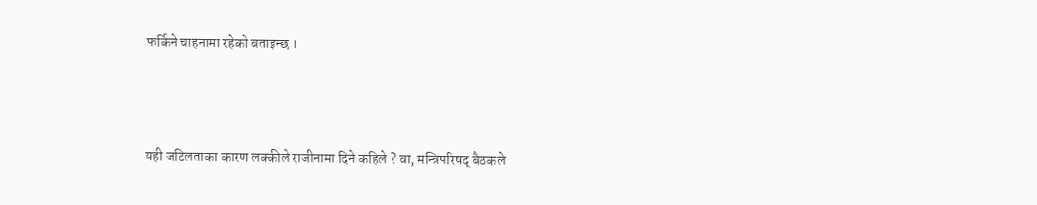फर्किने चाहनामा रहेको बताइन्छ ।



यही जटिलताका कारण लक्कीले राजीनामा दिने कहिले ? वा, मन्त्रिपरिषद् बैठकले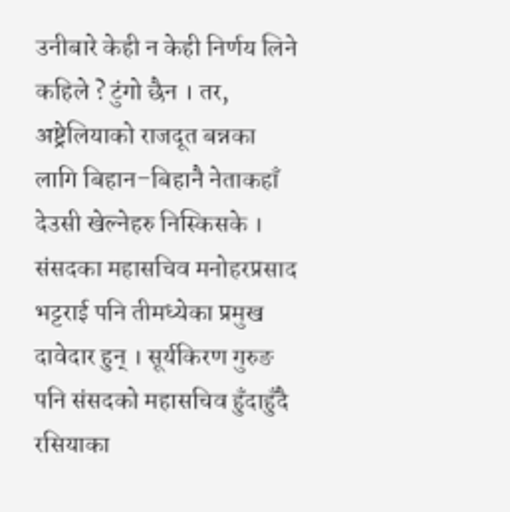उनीबारे केही न केही निर्णय लिने कहिले ? टुंगो छैन । तर, अष्ट्रेलियाको राजदूत बन्नका लागि बिहान–बिहानै नेताकहाँ देउसी खेल्नेहरु निस्किसके । संसदका महासचिव मनोहरप्रसाद भट्टराई पनि तीमध्येका प्रमुख दावेदार हुन् । सूर्यकिरण गुरुङ पनि संसदको महासचिव हुँदाहुँदै रसियाका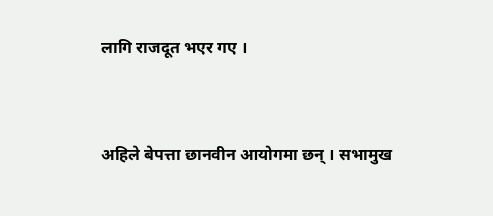लागि राजदूत भएर गए ।



अहिले बेपत्ता छानवीन आयोगमा छन् । सभामुख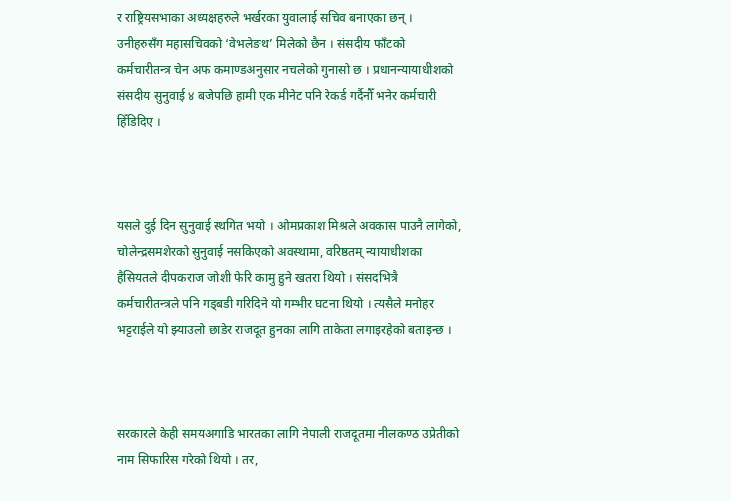र राष्ट्रियसभाका अध्यक्षहरुले भर्खरका युवालाई सचिव बनाएका छन् । उनीहरुसँग महासचिवको ‘वेभलेङथ’ मिलेको छैन । संसदीय फाँटको कर्मचारीतन्त्र चेन अफ कमाण्डअनुसार नचलेको गुनासो छ । प्रधानन्यायाधीशको संसदीय सुनुवाई ४ बजेपछि हामी एक मीनेट पनि रेकर्ड गर्दैनौँ भनेर कर्मचारी हिँडिदिए ।



यसले दुई दिन सुनुवाई स्थगित भयो । ओमप्रकाश मिश्रले अवकास पाउनै लागेको, चोलेन्द्रसमशेरको सुनुवाई नसकिएको अवस्थामा, वरिष्ठतम् न्यायाधीशका हैसियतले दीपकराज जोशी फेरि कामु हुने खतरा थियो । संसदभित्रै कर्मचारीतन्त्रले पनि गड्बडी गरिदिने यो गम्भीर घटना थियो । त्यसैले मनोहर भट्टराईले यो झ्याउलो छाडेर राजदूत हुनका लागि ताकेता लगाइरहेको बताइन्छ ।



सरकारले केही समयअगाडि भारतका लागि नेपाली राजदूतमा नीलकण्ठ उप्रेतीको नाम सिफारिस गरेको थियो । तर,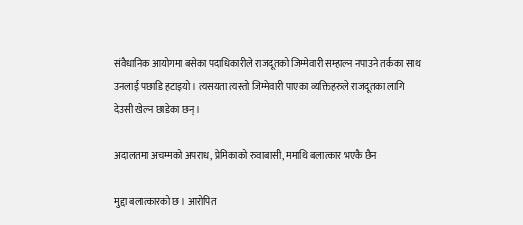संवैधानिक आयोगमा बसेका पदाधिकारीले राजदूतको जिम्मेवारी सम्हाल्न नपाउने तर्कका साथ उनलाई पछाडि हटाइयो । त्यसयता त्यस्तो जिम्मेवारी पाएका व्यक्तिहरुले राजदूतका लागि देउसी खेल्न छाडेका छन् ।

अदालतमा अचम्मको अपराध, प्रेमिकाको रुवाबासी, ममाथि बलात्कार भएकै छैन

मुद्दा बलात्कारको छ । आरोपित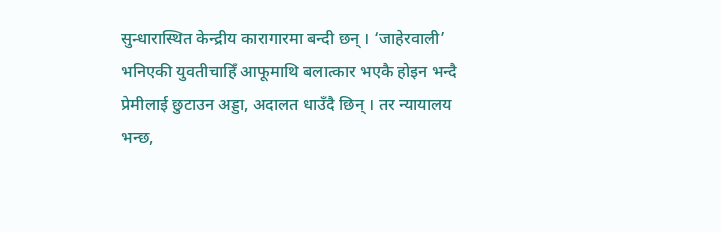सुन्धारास्थित केन्द्रीय कारागारमा बन्दी छन् । ‘जाहेरवाली’ भनिएकी युवतीचाहिँ आफूमाथि बलात्कार भएकै होइन भन्दै प्रेमीलाई छुटाउन अड्डा, अदालत धाउँदै छिन् । तर न्यायालय भन्छ,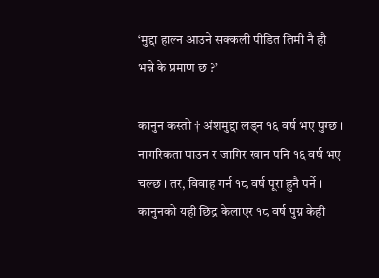‘मुद्दा हाल्न आउने सक्कली पीडित तिमी नै हौ भन्ने के प्रमाण छ ?’

कानुन कस्तो † अंशमुद्दा लड्न १६ वर्ष भए पुग्छ । नागरिकता पाउन र जागिर खान पनि १६ वर्ष भए चल्छ । तर, विवाह गर्न १८ वर्ष पूरा हुनै पर्ने । कानुनको यही छिद्र केलाएर १८ वर्ष पुग्न केही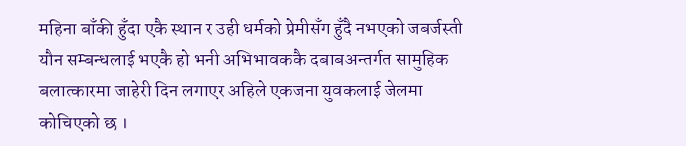महिना बाँकी हुँदा एकै स्थान र उही धर्मको प्रेमीसँग हुँदै नभएको जबर्जस्ती यौन सम्बन्धलाई भएकै हो भनी अभिभावककै दबाबअन्तर्गत सामुहिक बलात्कारमा जाहेरी दिन लगाएर अहिले एकजना युवकलाई जेलमा कोचिएको छ ।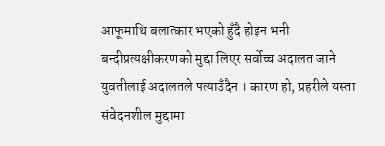आफूमाथि बलात्कार भएको हुँदै होइन भनी बन्दीप्रत्यक्षीकरणको मुद्दा लिएर सर्वोच्च अदालत जाने युवतीलाई अदालतले पत्याउँदैन । कारण हो, प्रहरीले यस्ता संवेदनशील मुद्दामा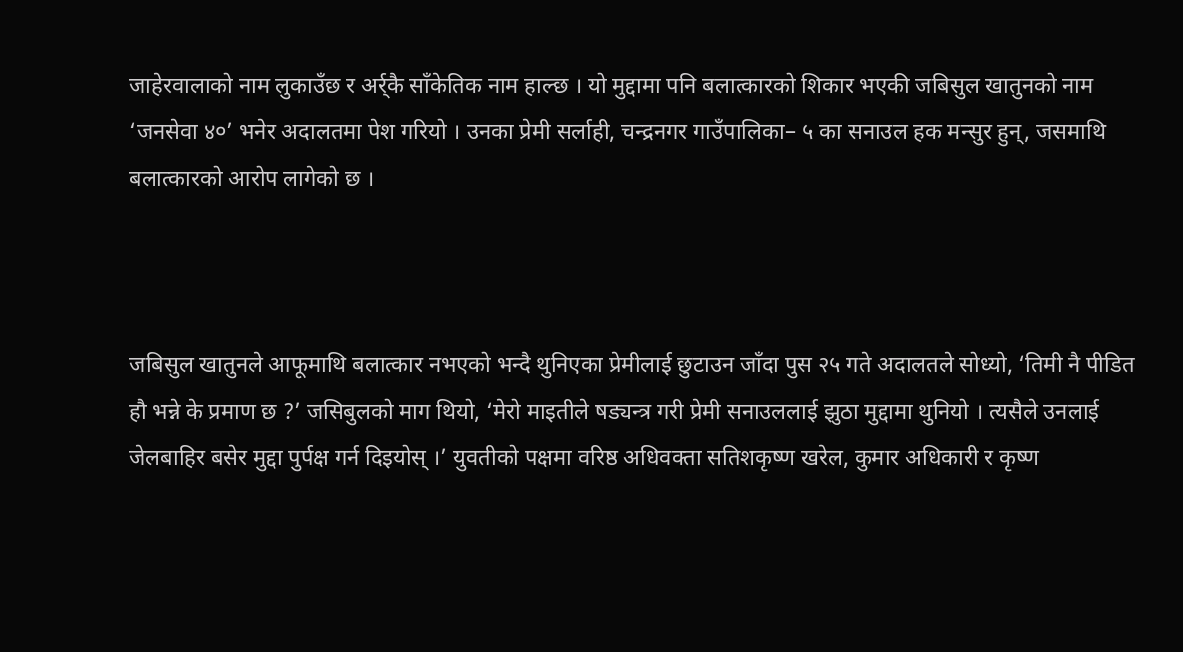जाहेरवालाको नाम लुकाउँछ र अर्र्कै साँकेतिक नाम हाल्छ । यो मुद्दामा पनि बलात्कारको शिकार भएकी जबिसुल खातुनको नाम ‘जनसेवा ४०’ भनेर अदालतमा पेश गरियो । उनका प्रेमी सर्लाही, चन्द्रनगर गाउँपालिका– ५ का सनाउल हक मन्सुर हुन्, जसमाथि बलात्कारको आरोप लागेको छ ।



जबिसुल खातुनले आफूमाथि बलात्कार नभएको भन्दै थुनिएका प्रेमीलाई छुटाउन जाँदा पुस २५ गते अदालतले सोध्यो, ‘तिमी नै पीडित हौ भन्ने के प्रमाण छ ?’ जसिबुलको माग थियो, ‘मेरो माइतीले षड्यन्त्र गरी प्रेमी सनाउललाई झुठा मुद्दामा थुनियो । त्यसैले उनलाई जेलबाहिर बसेर मुद्दा पुर्पक्ष गर्न दिइयोस् ।’ युवतीको पक्षमा वरिष्ठ अधिवक्ता सतिशकृष्ण खरेल, कुमार अधिकारी र कृष्ण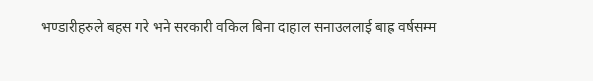भण्डारीहरुले बहस गरे भने सरकारी वकिल बिना दाहाल सनाउललाई बाह्र वर्षसम्म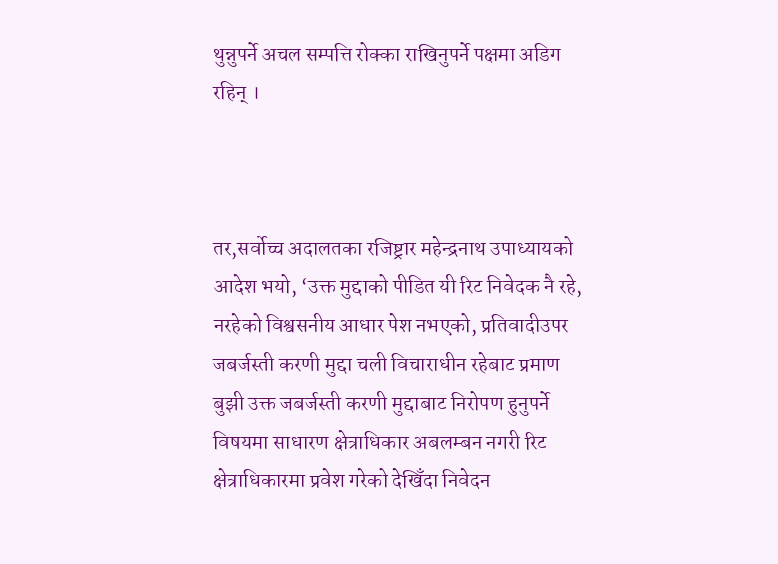थुन्नुपर्ने अचल सम्पत्ति रोक्का राखिनुपर्ने पक्षमा अडिग रहिन् ।



तर,सर्वोच्च अदालतका रजिष्ट्रार महेन्द्रनाथ उपाध्यायको आदेश भयो, ‘उक्त मुद्दाको पीडित यी रिट निवेदक नै रहे, नरहेको विश्वसनीय आधार पेश नभएको, प्रतिवादीउपर जबर्जस्ती करणी मुद्दा चली विचाराधीन रहेबाट प्रमाण बुझी उक्त जबर्जस्ती करणी मुद्दाबाट निरोपण हुनुपर्ने विषयमा साधारण क्षेत्राधिकार अबलम्बन नगरी रिट क्षेत्राधिकारमा प्रवेश गरेको देखिँदा निवेदन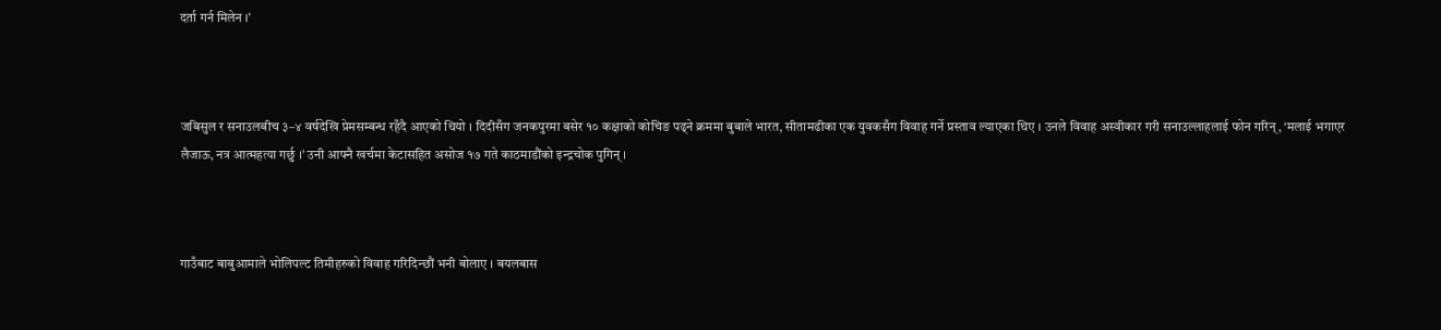दर्ता गर्न मिलेन ।’



जबिसुल र सनाउलबीच ३–४ वर्षदेखि प्रेमसम्बन्ध रहँदै आएको थियो । दिदीसँग जनकपुरमा बसेर १० कक्षाको कोचिङ पढ्ने क्रममा बुबाले भारत, सीतामढीका एक युवकसँग विवाह गर्ने प्रस्ताव ल्याएका थिए । उनले विवाह अस्वीकार गरी सनाउल्लाहलाई फोन गरिन्, ‘मलाई भगाएर लैजाऊ, नत्र आत्महत्या गर्छु ।’ उनी आफ्नै खर्चमा केटासहित असोज १७ गते काठमाडौंको इन्द्रचोक पुगिन् ।



गाउँबाट बाबुआमाले भोलिपल्ट तिमीहरुको विवाह गरिदिन्छौं भनी बोलाए । बयलबास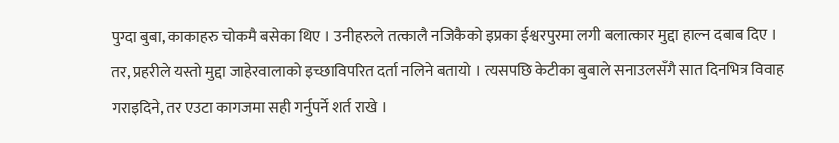पुग्दा बुबा, काकाहरु चोकमै बसेका थिए । उनीहरुले तत्कालै नजिकैको इप्रका ईश्वरपुरमा लगी बलात्कार मुद्दा हाल्न दबाब दिए । तर, प्रहरीले यस्तो मुद्दा जाहेरवालाको इच्छाविपरित दर्ता नलिने बतायो । त्यसपछि केटीका बुबाले सनाउलसँगै सात दिनभित्र विवाह गराइदिने, तर एउटा कागजमा सही गर्नुपर्ने शर्त राखे ।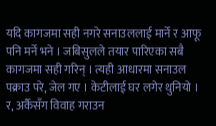यदि कागजमा सही नगरे सनाउललाई मार्ने र आफू पनि मर्ने भने । जबिसुलले तयार पारिएका सबै कागजमा सही गरिन् । त्यही आधारमा सनाउल पक्राउ परे, जेल गए । केटीलाई घर लगेर थुनियो । र, अर्कैसँग विवाह गराउन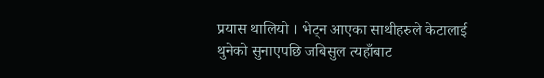प्रयास थालियो । भेट्न आएका साथीहरुले केटालाई थुनेको सुनाएपछि जबिसुल त्यहाँबाट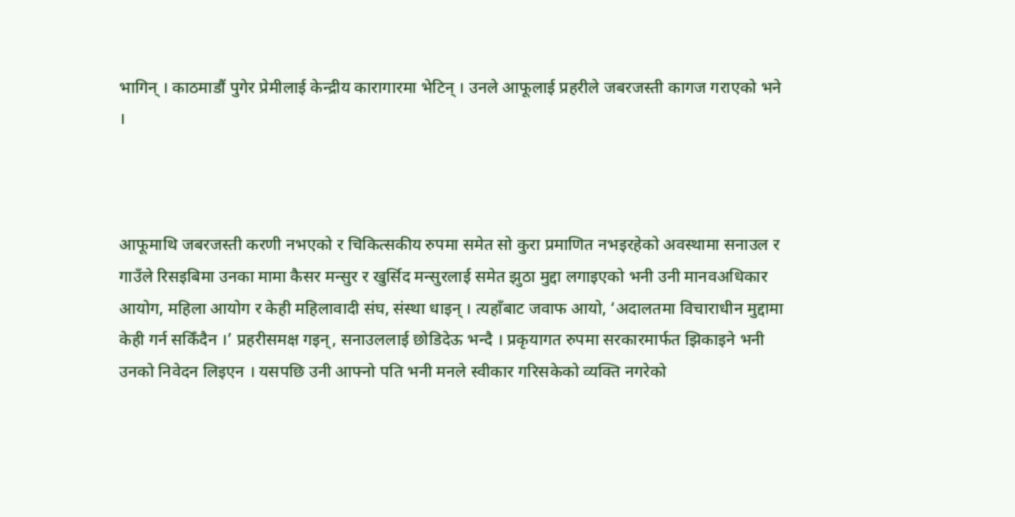भागिन् । काठमाडौं पुगेर प्रेमीलाई केन्द्रीय कारागारमा भेटिन् । उनले आफूलाई प्रहरीले जबरजस्ती कागज गराएको भने ।



आफूमाथि जबरजस्ती करणी नभएको र चिकित्सकीय रुपमा समेत सो कुरा प्रमाणित नभइरहेको अवस्थामा सनाउल र गाउँले रिसइबिमा उनका मामा कैसर मन्सुर र खुर्सिद मन्सुरलाई समेत झुठा मुद्दा लगाइएको भनी उनी मानवअधिकार आयोग, महिला आयोग र केही महिलावादी संघ, संस्था धाइन् । त्यहाँबाट जवाफ आयो, ‘अदालतमा विचाराधीन मुद्दामा केही गर्न सकिँदैन ।’ प्रहरीसमक्ष गइन्, सनाउललाई छोडिदेऊ भन्दै । प्रकृयागत रुपमा सरकारमार्फत झिकाइने भनी उनको निवेदन लिइएन । यसपछि उनी आफ्नो पति भनी मनले स्वीकार गरिसकेको व्यक्ति नगरेको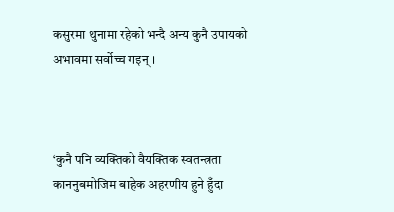कसुरमा थुनामा रहेको भन्दै अन्य कुनै उपायको अभावमा सर्वोच्च गइन् ।



‘कुनै पनि व्यक्तिको वैयक्तिक स्वतन्त्रता काननुबमोजिम बाहेक अहरणीय हुने हुँदा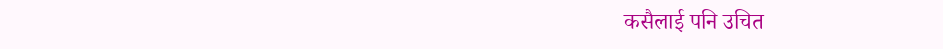कसैलाई पनि उचित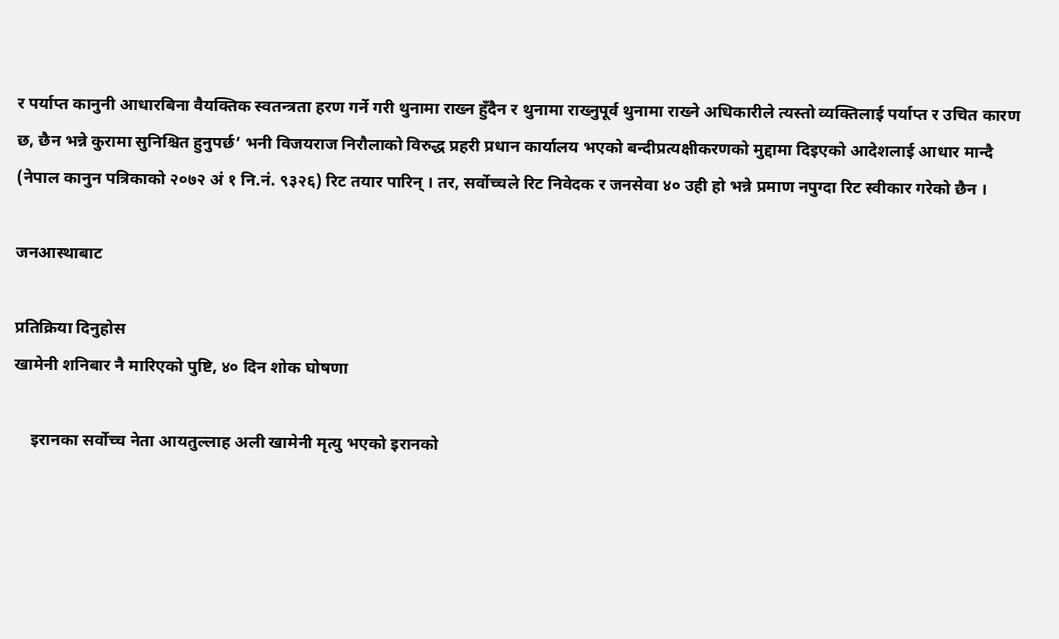र पर्याप्त कानुनी आधारबिना वैयक्तिक स्वतन्त्रता हरण गर्ने गरी थुनामा राख्न हुँदैन र थुनामा राख्नुपूर्व थुनामा राख्ने अधिकारीले त्यस्तो व्यक्तिलाई पर्याप्त र उचित कारण छ, छैन भन्ने कुरामा सुनिश्चित हुनुपर्छ’ भनी विजयराज निरौलाको विरुद्ध प्रहरी प्रधान कार्यालय भएको बन्दीप्रत्यक्षीकरणको मुद्दामा दिइएको आदेशलाई आधार मान्दै (नेपाल कानुन पत्रिकाको २०७२ अं १ नि.नं. ९३२६) रिट तयार पारिन् । तर, सर्वोच्चले रिट निवेदक र जनसेवा ४० उही हो भन्ने प्रमाण नपुग्दा रिट स्वीकार गरेको छैन ।

जनआस्थाबाट

प्रतिक्रिया दिनुहोस
खामेनी शनिबार नै मारिएको पुष्टि, ४० दिन शोक घोषणा

    इरानका सर्वोच्च नेता आयतुल्लाह अली खामेनी मृत्यु भएको इरानको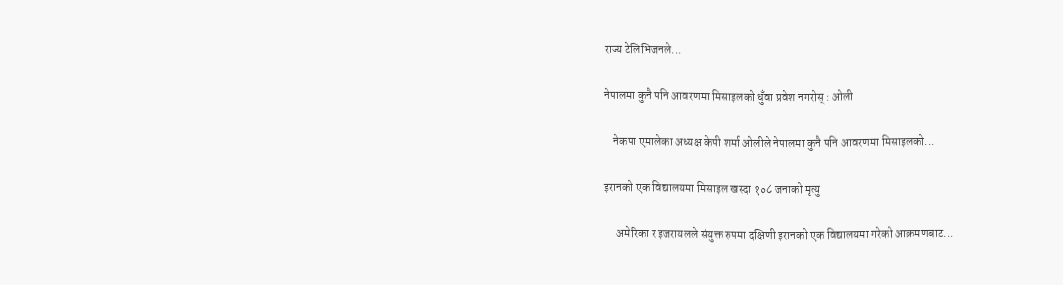राज्य टेलिभिजनले...

नेपालमा कुनै पनि आवरणमा मिसाइलको धुँवा प्रवेश नगरोस् : ओली

    नेकपा एमालेका अध्यक्ष केपी शर्मा ओलीले नेपालमा कुनै पनि आवरणमा मिसाइलको...

इरानको एक विद्यालयमा मिसाइल खस्दा १०८ जनाको मृत्यु

     अमेरिका र इजरायलले संयुक्त रुपमा दक्षिणी इरानको एक विद्यालयमा गरेको आक्रमणबाट...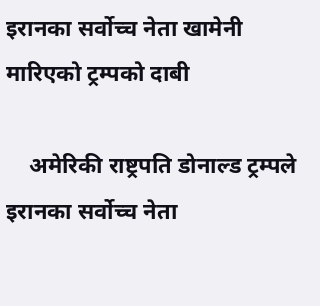इरानका सर्वोच्च नेता खामेनी मारिएको ट्रम्पको दाबी

    अमेरिकी राष्ट्रपति डोनाल्ड ट्रम्पले इरानका सर्वोच्च नेता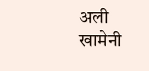अली खामेनी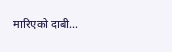मारिएको दाबी...